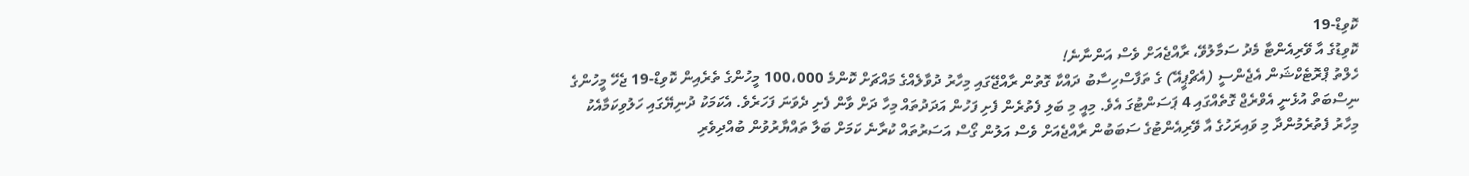ކޮވިޑް-19
ކޮވިޑުގެ އާ ވޭރިއެންޓާ މެދު ސަމާލުވޭ، ރާއްޖެއަށް ވެސް އަންނާނެ!
ހެލްތު ޕްރޮޓެކްޝަން އެޖެންސީ (އެޗްޕީއޭ) ގެ ތަފާސްހިސާބު ދައްކާ ގޮތުން ރާއްޖޭގައި މިހާރު ދުވާލެއްގެ މައްޗަށް ކޮންމެ 100،000 މީހުންގެ ތެރެއިން ކޮވިޑް-19 ޖެހޭ މީހުންގެ ނިސްބަތް އުޅެނީ އެވްރެޖް ގޮތެއްގައި 4 ޕަސަންޓުގަ އެވެ. މިއީ މި ބަލި ފެތުރެން ފެށި ފަހުން އަދަދުތައް މިހާ ދަށް ވާން ފެށި ދެވަނަ ފަހަރެވެ. އެކަމަކު ދުނިޔޭގައި ހަލުވިކަމާއެކު މިހާރު ފެތުރެމުންދާ މި ވައިރަހުގެ އާ ވޭރިއެންޓުގެ ސަބަބުން ރާއްޖެއަށް ވެސް އަލުން ގޯސް އަސަރުތައް ކުރާނެ ކަމަށް ބަލާ ތައްޔާރުވުން ބުއްދިވެރި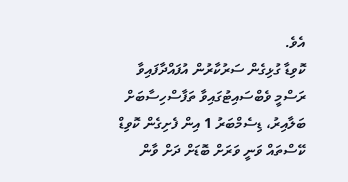އެވެ.
ކޮވިޑާ ގުޅިގެން ސަރުކާރުން އުފައްދާފައިވާ ރަސްމީ ވެބްސައިޓުގައިވާ ތަފާސްހިސާބަށް ބަލާއިރު، ޑިސެމްބަރު 1 އިން ފެށިގެން ކޮވިޑް ކޭސްތައް ވަނީ ވަރަށް ބޮޑަށް ދަށް ވާން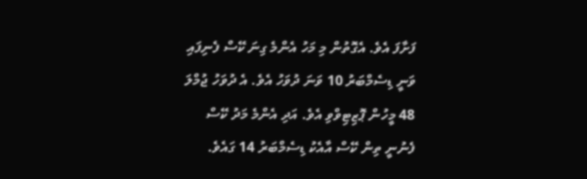ފަށާފަ އެވެ. އެގޮތުން މި މަހު އެންމެ ގިނަ ކޭސް ފެނިފައި ވަނީ ޑިސެމްބަރު 10 ވަނަ ދުވަހު އެވެ. އެ ދުވަހު ޖުމްލަ 48 މީހުން ޕޮޒިޓިވްވި އެވެ. އަދި އެންމެ މަދު ކޭސް ފެނުނީ ތިން ކޭސް އާއެކު ޑިސެމްބަރު 14 ގައެވެ.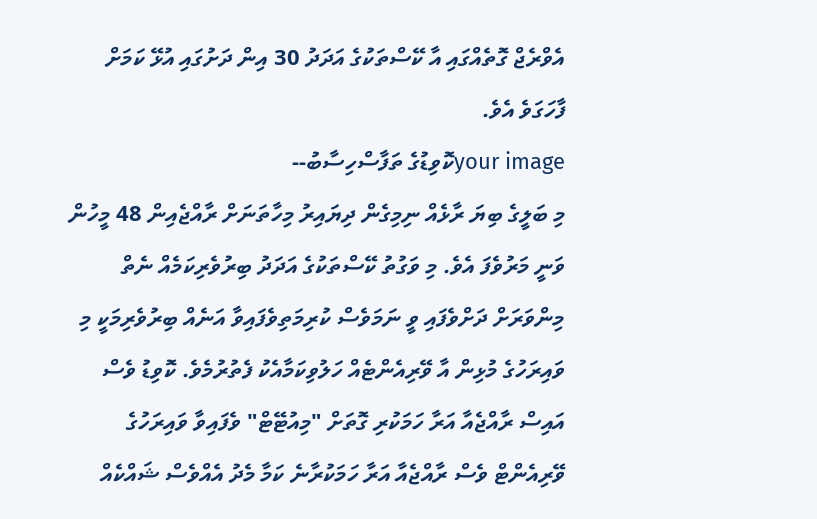އެވްރެޖް ގޮތެއްގައި އާ ކޭސްތަކުގެ އަދަދު 30 އިން ދަށުގައި އުޅޭ ކަމަށް ފާހަގަވެ އެވެ.
your imageކޮވިޑުގެ ތަފާސްހިސާބު--
މި ބަލީގެ ބިޔަ ރާޅެއް ނިމިގެން ދިޔައިރު މިހާތަނަށް ރާއްޖެއިން 48 މީހުން ވަނީ މަރުވެފަ އެވެ. މި ވަގުތު ކޭސްތަކުގެ އަދަދު ބިރުވެރިކަމެއް ނެތް މިންވަރަށް ދަށްވެފައި ވީ ނަމަވެސް ކުރިމަތިވެފައިވާ އަނެއް ބިރުވެރިމަކީ މި ވައިރަހުގެ މުޅިން އާ ވޭރިއެންޓެއް ހަލުވިކަމާއެކު ފެތުރުމެވެ. ކޮވިޑު ވެސް އައިސް ރާއްޖެއާ އަރާ ހަމަކުރި ގޮތަށް "މިއުޓޭޓް" ވެފައިވާ ވައިރަހުގެ ވޭރިއެންޓް ވެސް ރާއްޖެއާ އަރާ ހަމަކުރާނެ ކަމާ މެދު އެއްވެސް ޝައްކެއް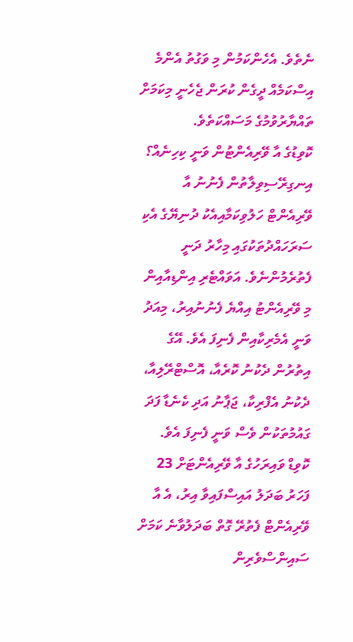ނެތެވެ. އެހެންކަމުން މި ވަގުތު އެންމެ އިސްކަމެއް ދީގެން ކުރަން ޖެހެނީ މިކަމަށް ތައްޔާރުވުމުގެ މަސައްކަތެވެ.
ކޮވިޑުގެ އާ ވޭރިއެންޓުން ވަނީ ކިހިނެއް؟
އިނގިރޭސިވިލާތުން ފެނުނު އާ ވޭރިއެންޓް ހަލުވިކަމާއިއެކު ދުނިޔޭގެ އެކި ސަރަހައްދުތަކުގައި މިހާރު ދަނީ ފެތުރެމުންނެވެ. އަވައްޓެރި އިންޑިއާއިން މި ވޭރިއެންޓު އިއްޔެ ފެނުނުއިރު، މިއަދު ވަނީ އެމެރިކާއިން ފެނިފަ އެވެ. އޭގެ އިތުރުން ދެކުނު ކޮރެއާ، އޮސްޓްރޭލިއާ، ދެކުނު އެފްރިކާ، ޖަޕާނު އަދި ކެނެޑާ ފަދަ ގައުމުތަކުން ވެސް ވަނީ ފެނިފަ އެވެ.
ކޮވިޑް ވައިރަހުގެ އާ ވޭރިއެންޓަށް 23 ފަހަރު ބަދަލު އައިސްފައިވާ އިރު، އެ އާ ވޭރިއެންޓް ފެތުރޭ ގޮތް ބަދަލުވާނެ ކަމަށް ސައިންސްވެރިން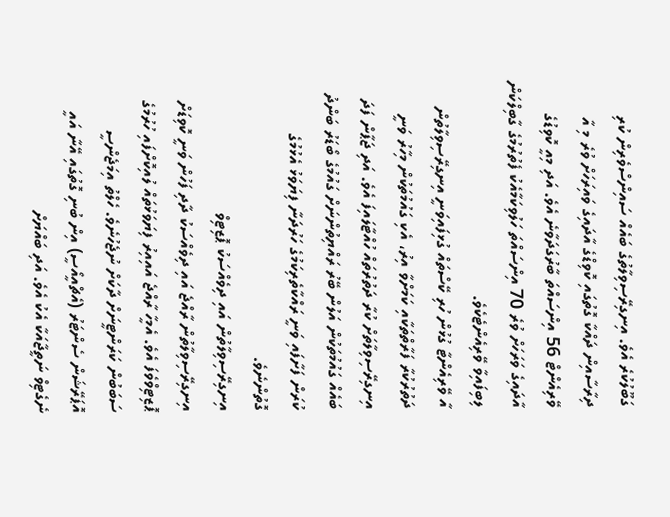ގަބޫލުކުރެ އެވެ. އިނގިރޭސިވިލާތުގެ ބައެއް ސައިންސްވެރިން ކުރި ދިރާސާއިން ދައްކާ ގޮތުގައި ކޮވިޑްގެ އާދައިގެ ވައިރަހަށް ވުރެ މި އާ ވޭރިއެންޓް 56 އިންސައްތަ ބާރުގަދަވާނެ އެވެ. އަދި މިއީ ކޮވިޑުގެ އާދައިގެ ވަރަހަށް ވުރެ 70 އިންސައްތަ ހަލުވިކަމާއެކު ފެތުރުމުގެ ގާބިލްކަން ލިބިފައިވާ ވޭރިއެންޓެކެވެ.
އާ ވޭރިއެންޓާ ގުޅުން ހުރި ކޭސްތައް ގުޅިފައިވަނީ އިނގިރޭސިވިލާތުން ދަތުރުކުރާ ފަރާތްތަކާއި ކަމަށްވާ އިރު، އެކި ގައުމުތަކުން މިހާރު ވަނީ އިނގިރޭސިވިލާތަށް ކުރާ ދަތުރުތައް ހުއްޓާލައިފަ އެވެ. އަދި ޖަޕާން ފަދަ ބައެއް ގައުމުތަކުން އަލުން ބޭރު ރައްޔިތުންނަށް ގައުމުގެ ބޯޑަރު ބަންދު ކުރަން ފަށާފައި ވަނީ ރައްކާތެރިކަމުގެ ހަރުދަނާ ފިޔަވަޅު އެޅުމުގެ ގޮތުންނެވެ.
އިނގިރޭސިވިލާތުން އައި ދިވެއްސަކު ޕޮޒިޓިވް
އިނގިރޭސިވިލާތުން ރާއްޖެ އައި ދިވެއްސަކު ދާދި ފަހުން ވަނީ ކޮވިޑަށް ޕޮޒިޓިވްވެފަ އެވެ. އެމީހާ ރާއްޖެ އައިއިރު ފިޔަވަޅުތައް ލުއިކޮށްފައި ހުރުމުގެ ސަބަބުން ކަރަންޓީނަށް ދާކަށް ނުޖެހުނެވެ. ހެލްތު އިމަޖެންސީ އޮޕަރޭޝަން ސެންޓަރު (އެޗްއީއޯސީ) އިން ބުނި ގޮތުގައި އޭނާ އައީ ނެގެޓިވް ނަތީޖާއަކާ އެކު އެވެ. އަދި ބައްޔަށް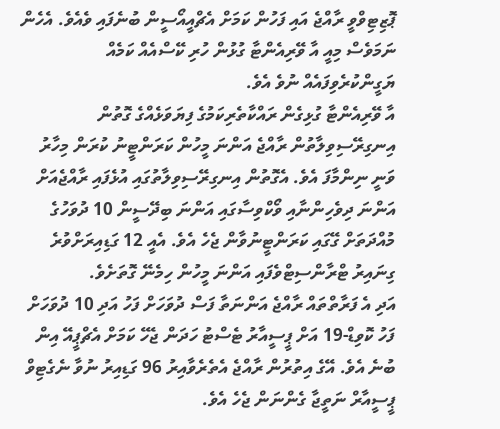ޕޮޒިޓިވްވީ ރާއްޖެ އައި ފަހުން ކަމަށް އެޗްއީއޯސީން ބުނެފައި ވެއެވެ. އެހެން ނަމަވެސް މިއީ އާ ވޭރިއެންޓާ ގުޅުން ހުރި ކޭސްއެއް ކަމެއް ޔަގީންކުރެވިފައެއް ނުވެ އެވެ.
އާ ވޭރިއެންޓާ ގުޅިގެން ރައްކާތެރިކަމުގެ ފިޔަވަޅެއްގެ ގޮތުން އިނގިރޭސިވިލާތުން ރާއްޖެ އަންނަ މީހުން ކަރަންޓީނު ކުރަން މިހާރު ވަނީ ނިންމާފަ އެވެ. އެގޮތުން އިނގިރޭސިވިލާތުގައި އުޅެފައި ރާއްޖެއަށް އަންނަ ދިވެހިންނާއި ވޯކްވިސާގައި އަންނަ ބިދޭސީން 10 ދުވަހުގެ މުއްދަތަށް ގޭގައި ކަރަންޓީނުވާން ޖެހެ އެވެ. އެއީ 12 ގަޑިއިރަށްވުރެ ގިނައިރު ޓްރާންސިޓްވެފައި އަންނަ މީހުން ހިމެނޭ ގޮތަށެވެ.
އަދި އެ ފަރާތްތައް ރާއްޖެ އަންނަތާ ފަސް ދުވަހަށް ފަހު އަދި 10 ދުވަހަށް ފަހު ކޮވިޑް-19 އަށް ޕީސީއާރު ޓެސްޓު ހަދަން ޖެހޭ ކަމަށް އެޗްޕީއޭ އިން ބުނެ އެވެ. އޭގެ އިތުރުން ރާއްޖެ އެތެރެވާއިރު 96 ގަޑިއިރު ނުވާ ނެގެޓިވް ޕީސީއާރް ނަތީޖާ ގެންނަން ޖެހެ އެވެ.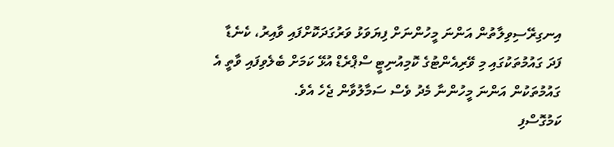އިނގިރޭސިވިލާތުން އަންނަ މީހުންނަށް ފިޔަވަޅު ވަރުގަދަކޮށްފައި ވާއިރު، ކެނެޑާ ފަދަ ގައުމުތަކުގައި މި ވޭރިއެންޓުގެ ކޮމިއުނިޓީ ސްޕްރެޑް އުޅޭ ކަމަށް ބެލެވިފައި ވާތީ އެ ގައުމުތަކުން އަންނަ މީހުންނާ މެދު ވެސް ސަމާލުވާން ޖެހެ އެވެ.
ކަމުގޮސްފި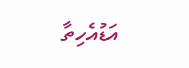އަޑުއެހިތާ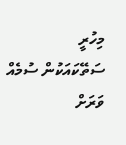މިހުރީ
ސަތޭކައަކުން ސުމެއް
ވަރަށް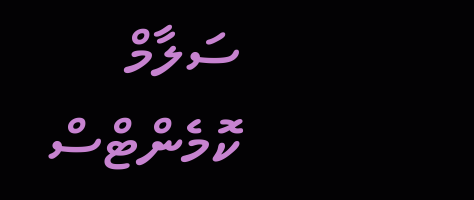ސަލާމް
ކޮމެންޓްސް